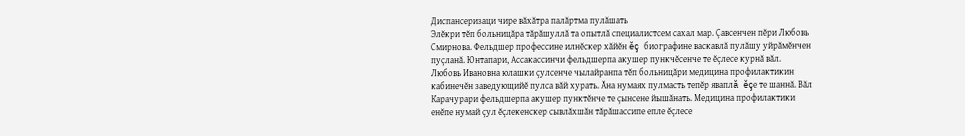Диспансеризаци чире вăхăтра палăртма пулăшать
Элĕкри тĕп больницăра тăрăшуллă та опытлă специалистсем сахал мар. Çавсенчен пĕри Любовь Смирнова. Фельдшер профессине илнĕскер хăйĕн ĕç биографине васкавлă пулăшу уйрăмĕнчен пуçланă. Юнтапари, Ассакассинчи фельдшерпа акушер пункчĕсенче те ĕçлесе курнă вăл.
Любовь Ивановна юлашки çулсенче чылайранпа тĕп больницăри медицина профилактикин кабинечĕн заведующийĕ пулса вăй хурать. Ăна нумаях пулмасть тепĕр яваплă ĕçе те шаннă. Вăл Карачурари фельдшерпа акушер пунктĕнче те çынсене йышăнать. Медицина профилактики енĕпе нумай çул ĕçлекенскер сывлăхшăн тăрăшассипе епле ĕçлесе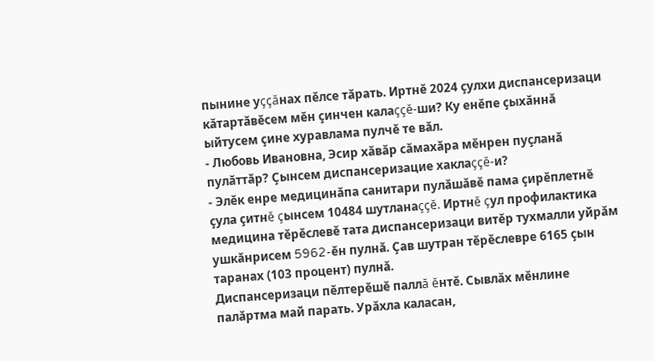пынине уççăнах пĕлсе тăрать. Иртнĕ 2024 çулхи диспансеризаци кăтартăвĕсем мĕн çинчен калаççĕ-ши? Ку енĕпе çыхăннă ыйтусем çине хуравлама пулчĕ те вăл.
- Любовь Ивановна, Эсир хăвăр сăмахăра мĕнрен пуçланă пулăттăр? Çынсем диспансеризацие хаклаççĕ-и?
- Элĕк енре медицинăпа санитари пулăшăвĕ пама çирĕплетнĕ çула çитнĕ çынсем 10484 шутланаççĕ. Иртнĕ çул профилактика медицина тĕрĕслевĕ тата диспансеризаци витĕр тухмалли уйрăм ушкăнрисем 5962-ĕн пулнă. Çав шутран тĕрĕслевре 6165 çын таранах (103 процент) пулнă.
Диспансеризаци пĕлтерĕшĕ паллă ĕнтĕ. Сывлăх мĕнлине палăртма май парать. Урăхла каласан,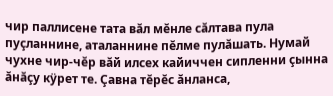чир паллисене тата вăл мĕнле сăлтава пула пуçланнине, аталаннине пĕлме пулăшать. Нумай чухне чир-чĕр вăй илсех кайиччен сипленни çынна ăнăçу кÿрет те. Çавна тĕрĕс ăнланса,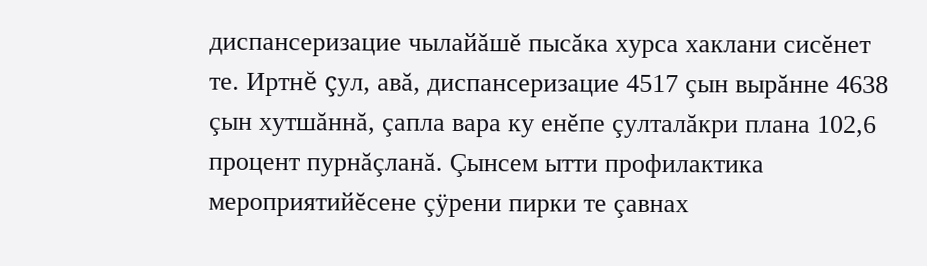диспансеризацие чылайăшĕ пысăка хурса хаклани сисĕнет те. Иртнĕ çул, авă, диспансеризацие 4517 çын вырăнне 4638 çын хутшăннă, çапла вара ку енĕпе çулталăкри плана 102,6 процент пурнăçланă. Çынсем ытти профилактика мероприятийĕсене çÿрени пирки те çавнах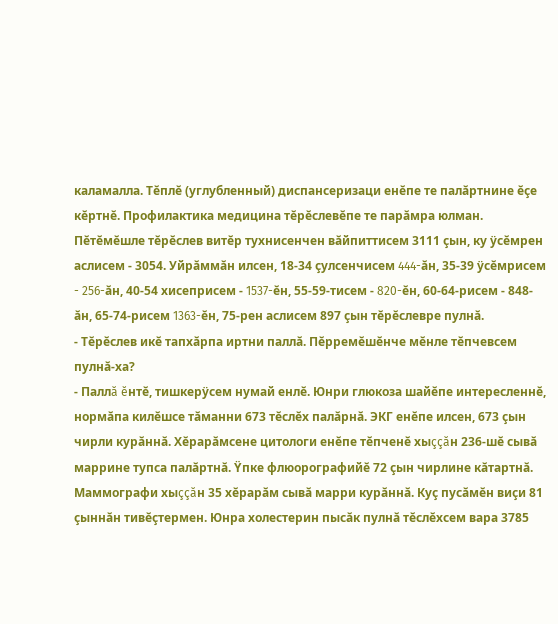каламалла. Тĕплĕ (углубленный) диспансеризаци енĕпе те палăртнине ĕçе кĕртнĕ. Профилактика медицина тĕрĕслевĕпе те парăмра юлман. Пĕтĕмĕшле тĕрĕслев витĕр тухнисенчен вăйпиттисем 3111 çын, ку ÿсĕмрен аслисем - 3054. Уйрăммăн илсен, 18-34 çулсенчисем 444-ăн, 35-39 ÿсĕмрисем - 256-ăн, 40-54 хисеприсем - 1537-ĕн, 55-59-тисем - 820-ĕн, 60-64-рисем - 848-ăн, 65-74-рисем 1363-ĕн, 75-рен аслисем 897 çын тĕрĕслевре пулнă.
- Тĕрĕслев икĕ тапхăрпа иртни паллă. Пĕрремĕшĕнче мĕнле тĕпчевсем пулнă-ха?
- Паллă ĕнтĕ, тишкерÿсем нумай енлĕ. Юнри глюкоза шайĕпе интересленнĕ, нормăпа килĕшсе тăманни 673 тĕслĕх палăрнă. ЭКГ енĕпе илсен, 673 çын чирли курăннă. Хĕрарăмсене цитологи енĕпе тĕпченĕ хыççăн 236-шĕ сывă маррине тупса палăртнă. Ÿпке флюорографийĕ 72 çын чирлине кăтартнă. Маммографи хыççăн 35 хĕрарăм сывă марри курăннă. Куç пусăмĕн виçи 81 çыннăн тивĕçтермен. Юнра холестерин пысăк пулнă тĕслĕхсем вара 3785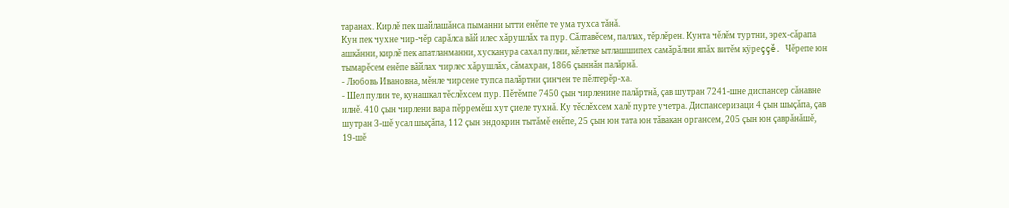таранах. Кирлĕ пек шайлашăнса пыманни ытти енĕпе те ума тухса тăнă.
Кун пек чухне чир-чĕр сарăлса вăй илес хăрушлăх та пур. Сăлтавĕсем, паллах, тĕрлĕрен. Кунта чĕлĕм туртни, эрех-сăрапа ашкăнни, кирлĕ пек апатланманни, хусканура сахал пулни, кĕлетке ытлашшипех самăрăлни япăх витĕм кÿреççĕ. Чĕрепе юн тымарĕсем енĕпе вăйлах чирлес хăрушлăх, сăмахран, 1866 çыннăн палăрнă.
- Любовь Ивановна, мĕнле чирсене тупса палăртни çинчен те пĕлтерĕр-ха.
- Шел пулин те, кунашкал тĕслĕхсем пур. Пĕтĕмпе 7450 çын чирленине палăртнă, çав шутран 7241-шне диспансер сăнавне илнĕ. 410 çын чирлени вара пĕрремĕш хут çиеле тухнă. Ку тĕслĕхсем халĕ пурте учетра. Диспансеризаци 4 çын шыçăпа, çав шутран 3-шĕ усал шыçăпа, 112 çын эндокрин тытăмĕ енĕпе, 25 çын юн тата юн тăвакан органсем, 205 çын юн çаврăнăшĕ, 19-шĕ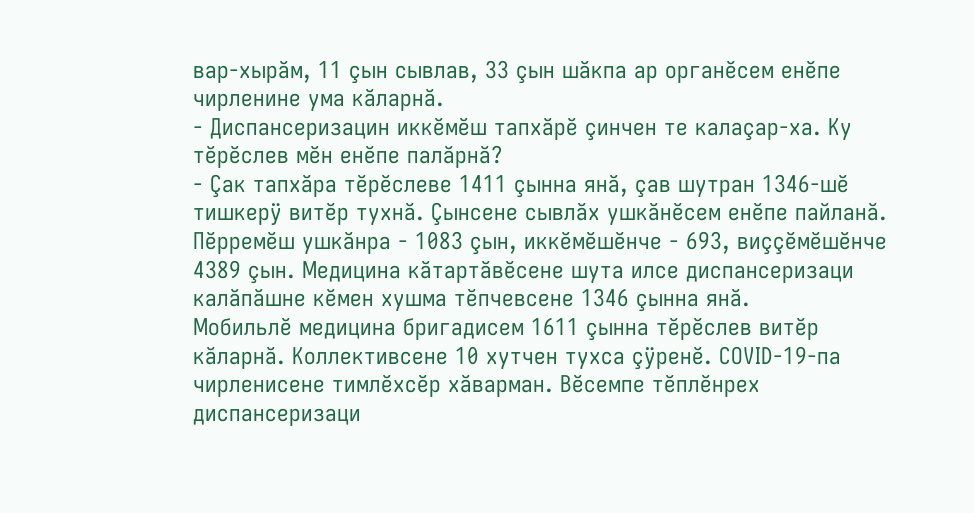вар-хырăм, 11 çын сывлав, 33 çын шăкпа ар органĕсем енĕпе чирленине ума кăларнă.
- Диспансеризацин иккĕмĕш тапхăрĕ çинчен те калаçар-ха. Ку тĕрĕслев мĕн енĕпе палăрнă?
- Çак тапхăра тĕрĕслеве 1411 çынна янă, çав шутран 1346-шĕ тишкерÿ витĕр тухнă. Çынсене сывлăх ушкăнĕсем енĕпе пайланă. Пĕрремĕш ушкăнра - 1083 çын, иккĕмĕшĕнче - 693, виççĕмĕшĕнче 4389 çын. Медицина кăтартăвĕсене шута илсе диспансеризаци калăпăшне кĕмен хушма тĕпчевсене 1346 çынна янă.
Мобильлĕ медицина бригадисем 1611 çынна тĕрĕслев витĕр кăларнă. Коллективсене 10 хутчен тухса çÿренĕ. COVID-19-па чирленисене тимлĕхсĕр хăварман. Вĕсемпе тĕплĕнрех диспансеризаци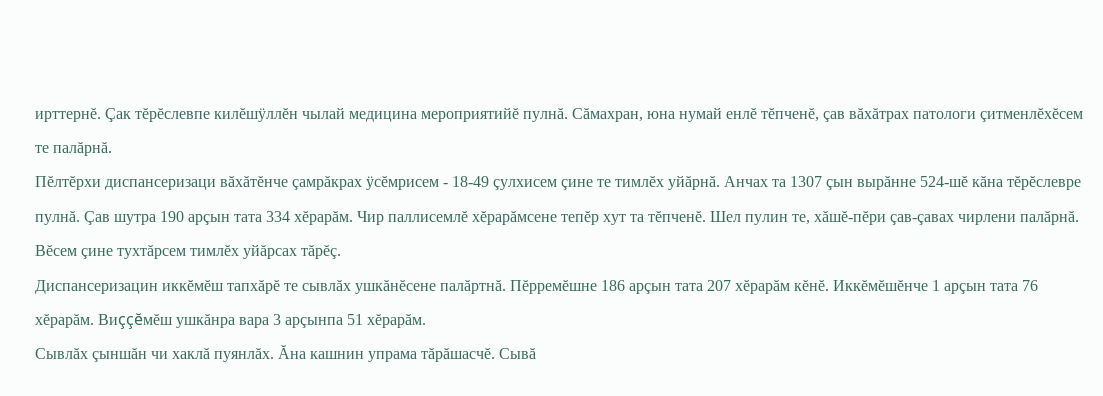ирттернĕ. Çак тĕрĕслевпе килĕшÿллĕн чылай медицина мероприятийĕ пулнă. Сăмахран, юна нумай енлĕ тĕпченĕ, çав вăхăтрах патологи çитменлĕхĕсем те палăрнă.
Пĕлтĕрхи диспансеризаци вăхăтĕнче çамрăкрах ÿсĕмрисем - 18-49 çулхисем çине те тимлĕх уйăрнă. Анчах та 1307 çын вырăнне 524-шĕ кăна тĕрĕслевре пулнă. Çав шутра 190 арçын тата 334 хĕрарăм. Чир паллисемлĕ хĕрарăмсене тепĕр хут та тĕпченĕ. Шел пулин те, хăшĕ-пĕри çав-çавах чирлени палăрнă. Вĕсем çине тухтăрсем тимлĕх уйăрсах тăрĕç.
Диспансеризацин иккĕмĕш тапхăрĕ те сывлăх ушкăнĕсене палăртнă. Пĕрремĕшне 186 арçын тата 207 хĕрарăм кĕнĕ. Иккĕмĕшĕнче 1 арçын тата 76 хĕрарăм. Виççĕмĕш ушкăнра вара 3 арçынпа 51 хĕрарăм.
Сывлăх çыншăн чи хаклă пуянлăх. Ăна кашнин упрама тăрăшасчĕ. Сывă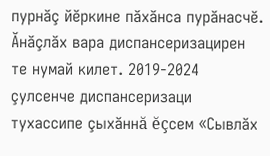пурнăç йĕркине пăхăнса пурăнасчĕ. Ăнăçлăх вара диспансеризацирен те нумай килет. 2019-2024 çулсенче диспансеризаци тухассипе çыхăннă ĕçсем «Сывлăх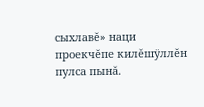сыхлавĕ» наци проекчĕпе килĕшÿллĕн пулса пынă.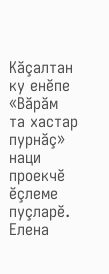Кăçалтан ку енĕпе «Вăрăм та хастар пурнăç» наци проекчĕ ĕçлеме пуçларĕ.
Елена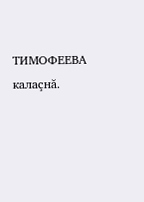ТИМОФЕЕВА
калаçнă.